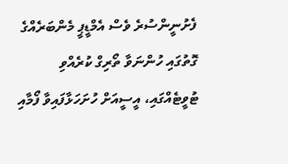ފެށުނީންސުރެ ވެސް އެމްޑީޕީ މެންބަރެއްގެ ގޮތުގައި ހުންނަވާ ތޯރިގް ކުރެއްވި ޓުވީޓެއްގައި، އީސީއަށް ހުށަހަޅާފައިވާ ފޯމާއި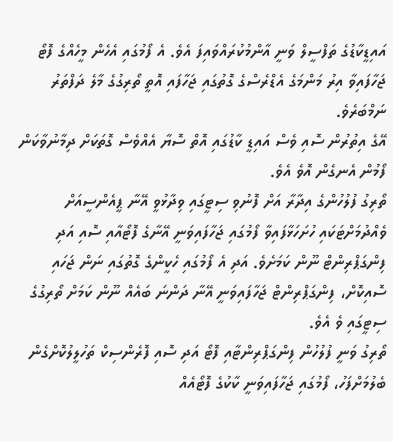އައިޑީކާޑުގެ ތަފްސީލް ވަނީ އާންމުކުރައްވައިފަ އެވެ. އެ ފޯމުގައި އެހެން މީހެއްގެ ފޮޓޯ ޖަހާފައިވާ އިރު މަންމަގެ އެޑްރެސްގެ ގޮތުގައި ޖަހާފައި އޮތީ ތޯރިގުގެ މާލެ ދަފްތަރު ނަމްބަރެވެ.
އޭގެ އިތުރުން ސޮއި ވެސް އައިޑީ ކާޑުގައި އޮތް ސޮޔާ އެއްވެސް ގޮތަކަށް ދިމާނުވާކަން ފޯމުން އެނގެން އޮވެ އެވެ.
ތޯރިގު ފުލުހުންގެ އިދާރާ އަށް ފޮނުވި ސިޓީގައި ވިދާޅުވީ އޭނާ ޕީއެންސީއަށް ވެއްދުމަށްޓަކައި ހުށަހަޅާފައިވާ ފޯމުގައި ޖަހާފައިވަނީ އޭނާގެ ފޮޓޯއާއި ސޮއި އަދި ފިންގަޕްރިންޓް ނޫން ކަމަށެވެ. އަދި އެ ފޯމުގައި ހެކީންގެ ގޮތުގައި ނަން ޖަހައި ސޮއިކޮށް، ފިންގަޕްރިންޓް ޖަހާފައިވަނީ އޭނާ ދަންނަ ބައެއް ނޫން ކަމަށް ތޯރިގުގެ ސިޓީގައި ވެ އެވެ.
ތޯރިގު ވަނީ ފުލުހުން ފިންގަޕްރިންޓާއި ފޮޓޯ އަދި ސޮއި ފޮރެންސިކް ތަހުލީލުކޮށްގެން ބެލުމަށްފަހު، ފޯމުގައި ޖަހާފައިވަނީ ކާކުގެ ފޮޓޯއެއް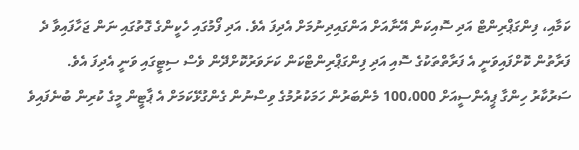ކަމާއި، ފިންގަޕްރިންޓް އަދި ސޮއިކަން އޭނާއަށް އަންގައިދިނުމަށް އެދިފަ އެވެ. އަދި ފޯމުގައި ހެކީންގެ ގޮތުގައި ނަން ޖަހާފައިވާ ދެ ފަރާތުން ކޮށްފައިވަނީ އެ ފަރާތްތަކުގެ ސޮއި އަދި ފިންގަޕްރިންޓްކަން ކަށަވަރުކޮށްދޭން ވެސް ސިޓީގައި ވަނީ އެދިފަ އެވެ.
ސަރުކާރު ހިންގާ ޕީއެންސީއަށް 100،000 މެންބަރުން ހަމަކުރުމުގެ ވިސްނުން ގެންގުޅޭކަމަށް އެ ޕާޓީން މީގެ ކުރިން ބުނެފައިވެ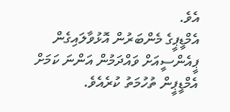އެވެ.
އެމްޑީޕީގެ މެންބަރުން އޮޅުވާލައިގެން ޕީއެންސީއަށް ވައްދަމުން އަންނަ ކަމަށް އެމްޑީޕީން ތުހުމަތު ކުރެއެވެ.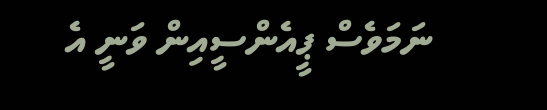ނަމަވެސް ޕީއެންސީއިން ވަނީ އެ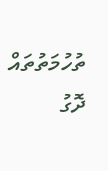ތުހުމަތުތައް ދޮގު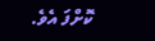ކޮށްފަ އެވެ.